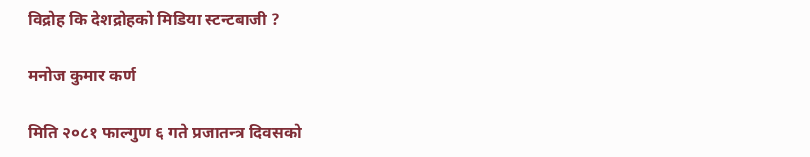विद्रोह कि देशद्रोहको मिडिया स्टन्टबाजी ?

मनोज कुमार कर्ण

मिति २०८१ फाल्गुण ६ गते प्रजातन्त्र दिवसको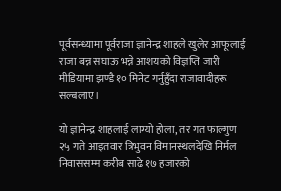पूर्वसन्ध्यामा पूर्वराजा ज्ञानेन्द्र शाहले खुलेर आफूलाई राजा बन्न सघाऊ भन्ने आशयको विज्ञप्ति जारी मीडियामा झण्डै १० मिनेट गर्नुहुँदा राजावादीहरू सल्बलाए।

यो ज्ञानेन्द्र शाहलाई लाग्यो होला, तर गत फाल्गुण २५ गते आइतवार त्रिभुवन विमानस्थलदेखि निर्मल निवाससम्म करीब साढे १७ हजारको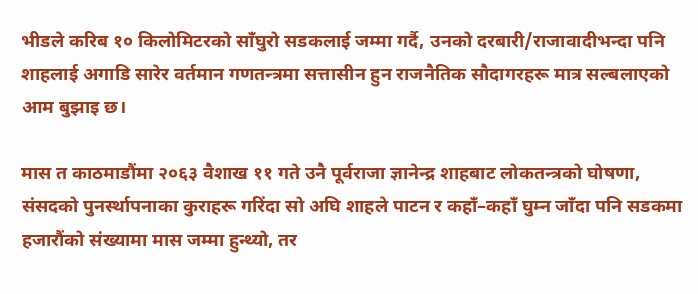भीडले करिब १० किलोमिटरको साँघुरो सडकलाई जम्मा गर्दै, उनको दरबारी/राजावादीभन्दा पनि शाहलाई अगाडि सारेर वर्तमान गणतन्त्रमा सत्तासीन हुन राजनैतिक सौदागरहरू मात्र सल्बलाएको आम बुझाइ छ।

मास त काठमाडौंमा २०६३ वैशाख ११ गते उनै पूर्वराजा ज्ञानेन्द्र शाहबाट लोकतन्त्रको घोषणा, संसदको पुनर्स्थापनाका कुराहरू गरिंदा सो अघि शाहले पाटन र कहाँ–कहाँ घुम्न जाँदा पनि सडकमा हजारौंको संख्यामा मास जम्मा हुन्थ्यो, तर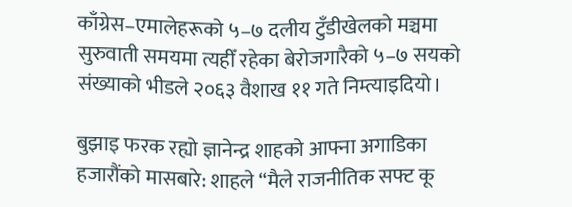काँग्रेस–एमालेहरूको ५–७ दलीय टुँडीखेलको मञ्चमा सुरुवाती समयमा त्यहीँ रहेका बेरोजगारैको ५–७ सयको संख्याको भीडले २०६३ वैशाख ११ गते निम्त्याइदियो।

बुझाइ फरक रह्यो ज्ञानेन्द्र शाहको आफ्ना अगाडिका हजारौंको मासबारे: शाहले “मैले राजनीतिक सफ्ट कू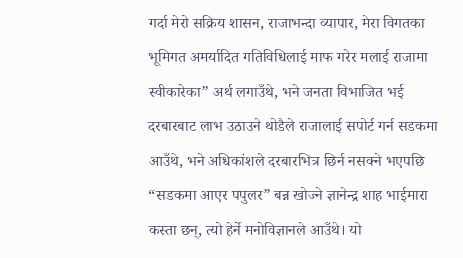गर्दा मेरो सक्रिय शासन, राजाभन्दा व्यापार, मेरा विगतका भूमिगत अमर्यादित गतिविधिलाई माफ गरेर मलाई राजामा स्वीकारेका” अर्थ लगाउँथे, भने जनता विभाजित भई दरबारबाट लाभ उठाउने थोडैले राजालाई सपोर्ट गर्न सडकमा आउँथे, भने अधिकांशले दरबारभित्र छिर्न नसक्ने भएपछि “सडकमा आएर पपुलर” बन्न खोज्ने ज्ञानेन्द्र शाह भाईमारा कस्ता छन्, त्यो हेर्ने मनोविज्ञानले आउँथे। यो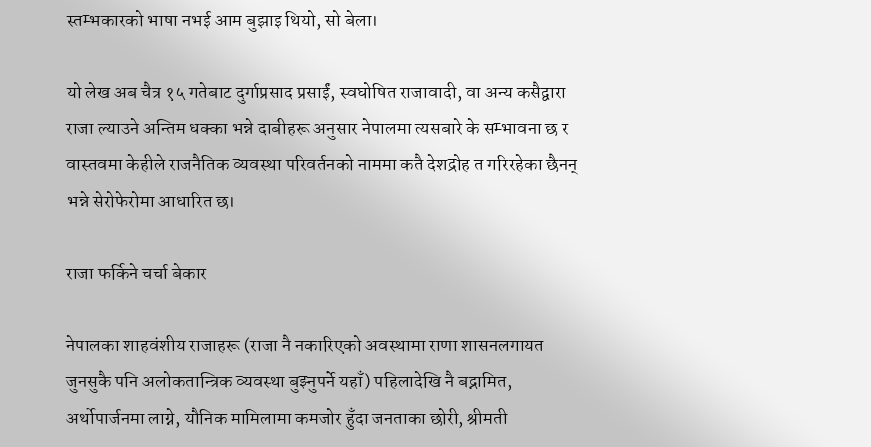स्तम्भकारको भाषा नभई आम बुझाइ थियो, सो बेला।

यो लेख अब चैत्र १५ गतेबाट दुर्गाप्रसाद प्रसाईं, स्वघोषित राजावादी, वा अन्य कसैद्वारा राजा ल्याउने अन्तिम धक्का भन्ने दाबीहरू अनुसार नेपालमा त्यसबारे के सम्भावना छ र वास्तवमा केहीले राजनैतिक व्यवस्था परिवर्तनको नाममा कतै देशद्रोह त गरिरहेका छैनन् भन्ने सेरोफेरोमा आधारित छ।

राजा फर्किने चर्चा बेकार

नेपालका शाहवंशीय राजाहरू (राजा नै नकारिएको अवस्थामा राणा शासनलगायत जुनसुकै पनि अलोकतान्त्रिक व्यवस्था बुझ्नुपर्ने यहाँ) पहिलादेखि नै बद्नामित, अर्थोपार्जनमा लाग्ने, यौनिक मामिलामा कमजोर हुँदा जनताका छोरी, श्रीमती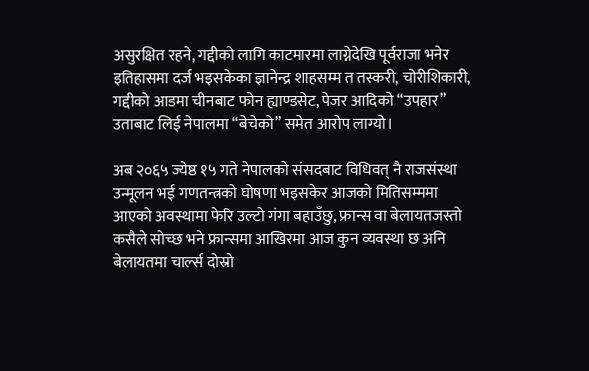असुरक्षित रहने, गद्दीको लागि काटमारमा लाग्नेदेखि पूर्वराजा भनेर इतिहासमा दर्ज भइसकेका ज्ञानेन्द्र शाहसम्म त तस्करी, चोरीशिकारी, गद्दीको आडमा चीनबाट फोन ह्याण्डसेट, पेजर आदिको “उपहार” उताबाट लिई नेपालमा “बेचेको” समेत आरोप लाग्यो।

अब २०६५ ज्येष्ठ १५ गते नेपालको संसदबाट विधिवत् नै राजसंस्था उन्मूलन भई गणतन्त्रको घोषणा भइसकेर आजको मितिसम्ममा आएको अवस्थामा फेरि उल्टो गंगा बहाउँछु, फ्रान्स वा बेलायतजस्तो कसैले सोच्छ भने फ्रान्समा आखिरमा आज कुन व्यवस्था छ अनि बेलायतमा चार्ल्स दोस्रो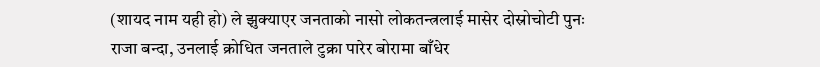(शायद नाम यही हो) ले झुक्याएर जनताको नासो लोकतन्त्रलाई मासेर दोस्रोचोटी पुनः राजा बन्दा, उनलाई क्रोधित जनताले टुक्रा पारेर बोरामा बाँधेर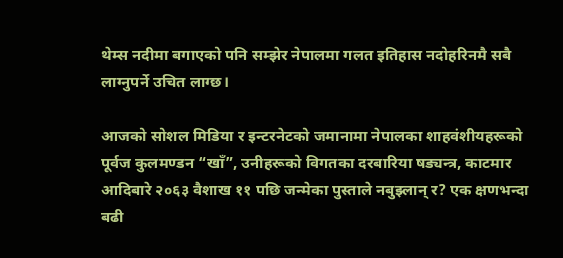थेम्स नदीमा बगाएको पनि सम्झेर नेपालमा गलत इतिहास नदोहरिनमै सबै लाग्नुपर्ने उचित लाग्छ।

आजको सोशल मिडिया र इन्टरनेटको जमानामा नेपालका शाहवंशीयहरूको पूर्वज कुलमण्डन “खाँ”, उनीहरूको विगतका दरबारिया षड्यन्त्र, काटमार आदिबारे २०६३ वैशाख ११ पछि जन्मेका पुस्ताले नबुझ्लान् र? एक क्षणभन्दा बढी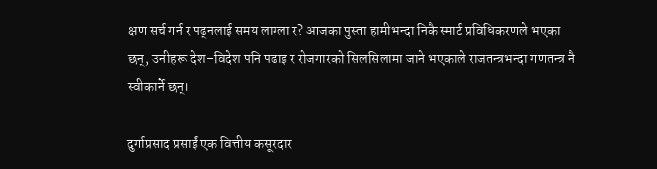क्षण सर्च गर्न र पढ्नलाई समय लाग्ला र? आजका पुस्ता हामीभन्दा निकै स्मार्ट प्रविधिकरणले भएका छन्, उनीहरू देश–विदेश पनि पढाइ र रोजगारको सिलसिलामा जाने भएकाले राजतन्त्रभन्दा गणतन्त्र नै स्वीकार्ने छन्।

दुर्गाप्रसाद प्रसाईं एक वित्तीय कसूरदार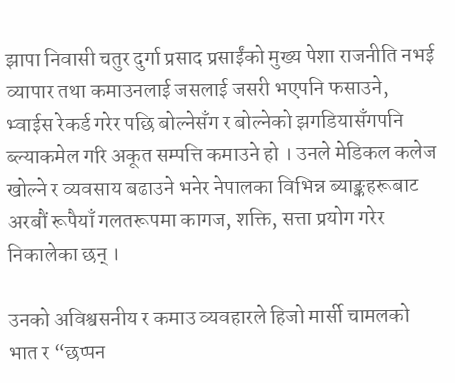झापा निवासी चतुर दुर्गा प्रसाद प्रसाईंको मुख्य पेशा राजनीति नभई व्यापार तथा कमाउनलाई जसलाई जसरी भएपनि फसाउने, भ्वाईस रेकर्ड गरेर पछि बोल्नेसँग र बोल्नेको झगडियासँगपनि ब्ल्याकमेल गरि अकूत सम्पत्ति कमाउने हो । उनले मेडिकल कलेज खोल्ने र व्यवसाय बढाउने भनेर नेपालका विभिन्न ब्याङ्कहरूबाट अरबौं रूपैयाँ गलतरूपमा कागज, शक्ति, सत्ता प्रयोग गरेर निकालेका छन् ।

उनको अविश्वसनीय र कमाउ व्यवहारले हिजो मार्सी चामलको भात र “छप्पन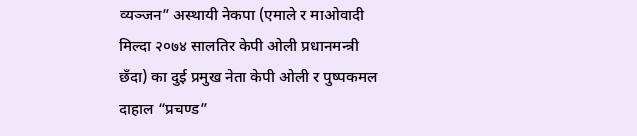व्यञ्जन” अस्थायी नेकपा (एमाले र माओवादी मिल्दा २०७४ सालतिर केपी ओली प्रधानमन्त्री छँदा) का दुई प्रमुख नेता केपी ओली र पुष्पकमल दाहाल “प्रचण्ड”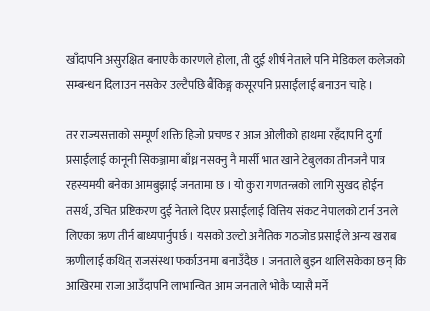खाँदापनि असुरक्षित बनाएकै कारणले होला, ती दुई शीर्ष नेताले पनि मेडिकल कलेजको सम्बन्धन दिलाउन नसकेर उल्टैपछि बैंकिङ्ग कसूरपनि प्रसाईंलाई बनाउन चाहे ।

तर राज्यसत्ताको सम्पूर्ण शक्ति हिजो प्रचण्ड र आज ओलीको हाथमा रहँदापनि दुर्गा प्रसाईंलाई कानूनी सिकञ्जामा बाँध्न नसक्नु नै मार्सी भात खाने टेबुलका तीनजनै पात्र रहस्यमयी बनेका आमबुझाई जनतामा छ । यो कुरा गणतन्त्रको लागि सुखद होईन तसर्थ, उचित प्रष्टिकरण दुई नेताले दिएर प्रसाईंलाई वित्तिय संकट नेपालको टार्न उनले लिएका ऋण तीर्न बाध्यपार्नुपर्छ । यसको उल्टो अनैतिक गठजोड प्रसाईंले अन्य खराब ऋणीलाई कथित् राजसंस्था फर्काउनमा बनाउँदैछ । जनताले बुझ्न थालिसकेका छन् कि आखिरमा राजा आउँदापनि लाभान्वित आम जनताले भोकै प्यासै मर्ने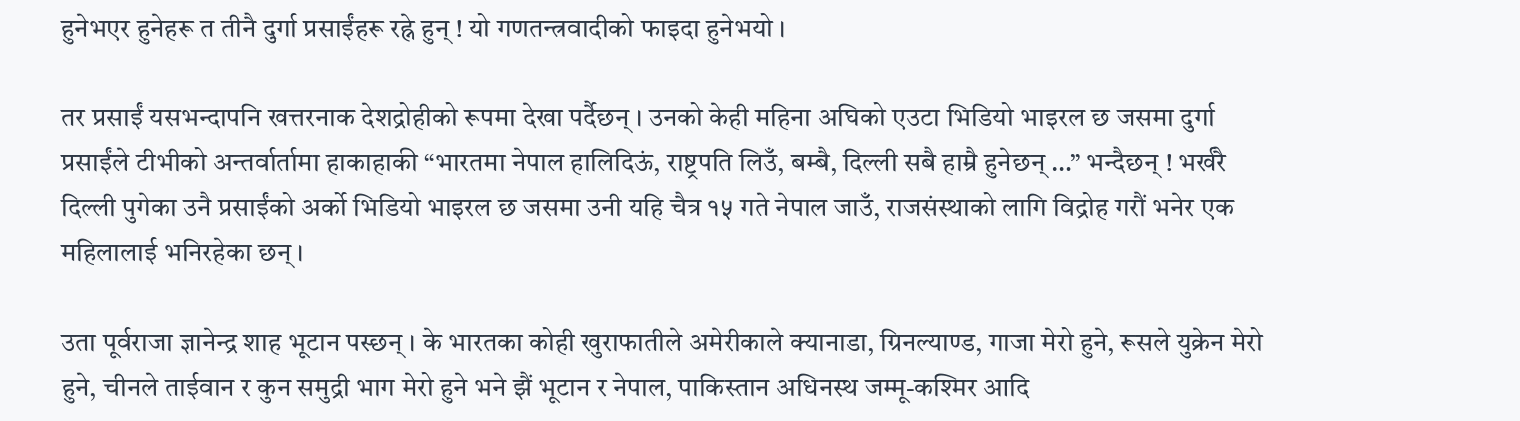हुनेभएर हुनेहरू त तीनै दुर्गा प्रसाईंहरू रह्ने हुन् ! यो गणतन्त्रवादीको फाइदा हुनेभयो ।

तर प्रसाईं यसभन्दापनि खत्तरनाक देशद्रोहीको रूपमा देखा पर्दैछन् । उनको केही महिना अघिको एउटा भिडियो भाइरल छ जसमा दुर्गा प्रसाईंले टीभीको अन्तर्वार्तामा हाकाहाकी “भारतमा नेपाल हालिदिऊं, राष्ट्रपति लिउँ, बम्बै, दिल्ली सबै हाम्रै हुनेछन् …” भन्दैछन् ! भर्खरै दिल्ली पुगेका उनै प्रसाईंको अर्को भिडियो भाइरल छ जसमा उनी यहि चैत्र १५ गते नेपाल जाउँ, राजसंस्थाको लागि विद्रोह गरौं भनेर एक महिलालाई भनिरहेका छन् ।

उता पूर्वराजा ज्ञानेन्द्र शाह भूटान पस्छन् । के भारतका कोही खुराफातीले अमेरीकाले क्यानाडा, ग्रिनल्याण्ड, गाजा मेरो हुने, रूसले युक्रेन मेरो हुने, चीनले ताईवान र कुन समुद्री भाग मेरो हुने भने झैं भूटान र नेपाल, पाकिस्तान अधिनस्थ जम्मू-कश्मिर आदि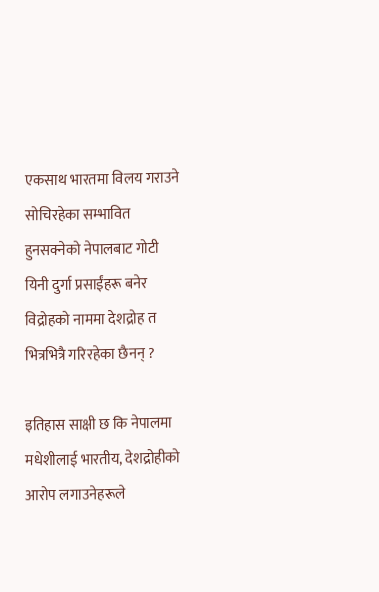एकसाथ भारतमा विलय गराउने सोचिरहेका सम्भावित हुनसक्नेको नेपालबाट गोटी यिनी दुर्गा प्रसाईंहरू बनेर विद्रोहको नाममा देशद्रोह त भित्रभित्रै गरिरहेका छैनन् ?

इतिहास साक्षी छ कि नेपालमा मधेशीलाई भारतीय, देशद्रोहीको आरोप लगाउनेहरूले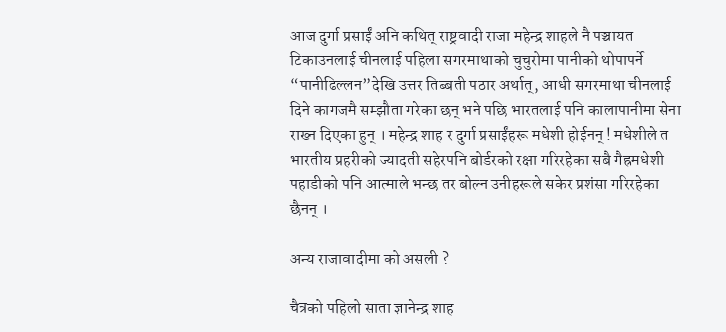आज दुर्गा प्रसाईं अनि कथित् राष्ट्रवादी राजा महेन्द्र शाहले नै पञ्चायत टिकाउनलाई चीनलाई पहिला सगरमाथाको चुचुरोमा पानीको थोपापर्ने “पानीढिल्लन”देखि उत्तर तिब्बती पठार अर्थात्, आधी सगरमाथा चीनलाई दिने कागजमै सम्झौता गरेका छन् भने पछि भारतलाई पनि कालापानीमा सेना राख्न दिएका हुन् । महेन्द्र शाह र दुर्गा प्रसाईंहरू मधेशी होईनन् ! मधेशीले त भारतीय प्रहरीको ज्यादती सहेरपनि बोर्डरको रक्षा गरिरहेका सबै गैह्रमधेशी पहाडीको पनि आत्माले भन्छ तर बोल्न उनीहरूले सकेर प्रशंसा गरिरहेका छैनन् ।

अन्य राजावादीमा को असली ?

चैत्रको पहिलो साता ज्ञानेन्द्र शाह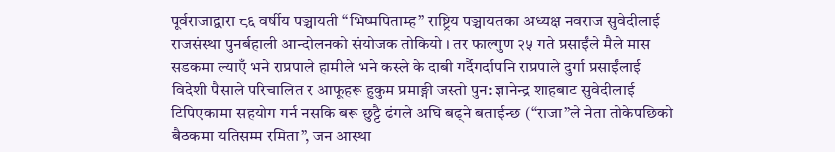पूर्वराजाद्वारा ८६ वर्षीय पञ्चायती “भिष्मपिताम्ह” राष्ट्रिय पञ्चायतका अध्यक्ष नवराज सुवेदीलाई राजसंस्था पुनर्बहाली आन्दोलनको संयोजक तोकियो । तर फाल्गुण २५ गते प्रसाईंले मैले मास सडकमा ल्याएँ भने राप्रपाले हामीले भने कस्ले के दाबी गर्दैगर्दापनि राप्रपाले दुर्गा प्रसाईंलाई विदेशी पैसाले परिचालित र आफूहरू हुकुम प्रमाङ्गी जस्तो पुन: ज्ञानेन्द्र शाहबाट सुवेदीलाई टिपिएकामा सहयोग गर्न नसकि बरू छुट्टै ढंगले अघि बढ्ने बताईन्छ (“राजा”ले नेता तोकेपछिको बैठकमा यतिसम्म रमिता”, जन आस्था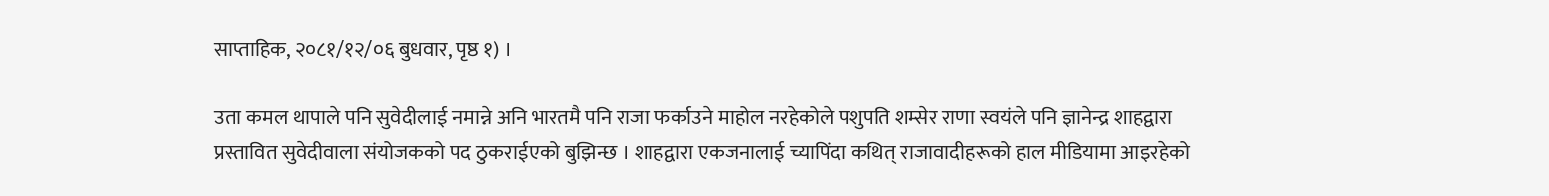साप्ताहिक, २०८१/१२/०६ बुधवार, पृष्ठ १) ।

उता कमल थापाले पनि सुवेदीलाई नमान्ने अनि भारतमै पनि राजा फर्काउने माहोल नरहेकोले पशुपति शम्सेर राणा स्वयंले पनि ज्ञानेन्द्र शाहद्वारा प्रस्तावित सुवेदीवाला संयोजकको पद ठुकराईएको बुझिन्छ । शाहद्वारा एकजनालाई च्यापिंदा कथित् राजावादीहरूको हाल मीडियामा आइरहेको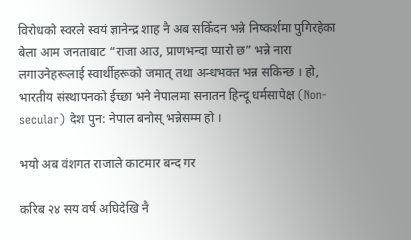विरोधको स्वरले स्वयं ज्ञानेन्द्र शाह नै अब सकिँदन भन्ने निष्कर्शमा पुगिरहेका बेला आम जनताबाट “राजा आउ, प्राणभन्दा प्यारो छ” भन्ने नारा लगाउनेहरूलाई स्वार्थीहरूको जमात् तथा अन्धभक्त भन्न सकिन्छ । हो, भारतीय संस्थापनको ईच्छा भने नेपालमा सनातन हिन्दू धर्मसापेक्ष (Non-secular) देश पुन: नेपाल बनोस् भन्नेसम्म हो ।

भयो अब वंशगत राजाले काटमार बन्द गर

करिब २४ सय वर्ष अघिदेखि नै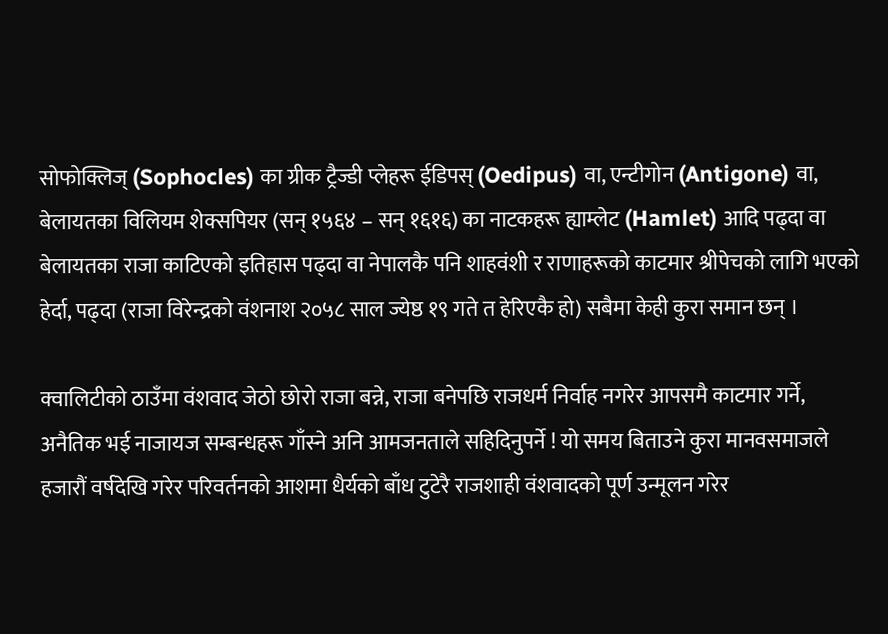सोफोक्लिज् (Sophocles) का ग्रीक ट्रैज्डी प्लेहरू ईडिपस् (Oedipus) वा, एन्टीगोन (Antigone) वा, बेलायतका विलियम शेक्सपियर (सन् १५६४ – सन् १६१६) का नाटकहरू ह्याम्लेट (Hamlet) आदि पढ्दा वा बेलायतका राजा काटिएको इतिहास पढ्दा वा नेपालकै पनि शाहवंशी र राणाहरूको काटमार श्रीपेचको लागि भएको हेर्दा, पढ्दा (राजा विरेन्द्रको वंशनाश २०५८ साल ज्येष्ठ १९ गते त हेरिएकै हो) सबैमा केही कुरा समान छन् ।

क्‍वालिटीको ठाउँमा वंशवाद जेठो छोरो राजा बन्ने, राजा बनेपछि राजधर्म निर्वाह नगरेर आपसमै काटमार गर्ने, अनैतिक भई नाजायज सम्बन्धहरू गाँस्ने अनि आमजनताले सहिदिनुपर्ने ! यो समय बिताउने कुरा मानवसमाजले हजारौं वर्षदेखि गरेर परिवर्तनको आशमा धैर्यको बाँध टुटेरै राजशाही वंशवादको पूर्ण उन्मूलन गरेर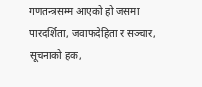गणतन्त्रसम्म आएको हो जसमा पारदर्शिता, जवाफदेहिता र सञ्चार, सूचनाको हक,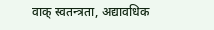वाक् स्वतन्त्रता, अद्यावधिक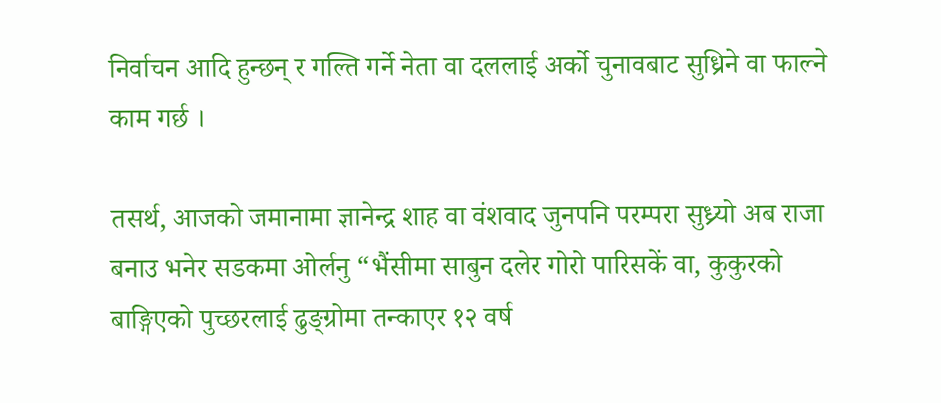निर्वाचन आदि हुन्छन् र गल्ति गर्ने नेता वा दललाई अर्को चुनावबाट सुध्रिने वा फाल्ने काम गर्छ ।

तसर्थ, आजको जमानामा ज्ञानेन्द्र शाह वा वंशवाद जुनपनि परम्परा सुध्र्यो अब राजा बनाउ भनेर सडकमा ओर्लनु “भैंसीमा साबुन दलेर गोरो पारिसकें वा, कुकुरको बाङ्गिएको पुच्छरलाई ढुङ्ग्रोमा तन्काएर १२ वर्ष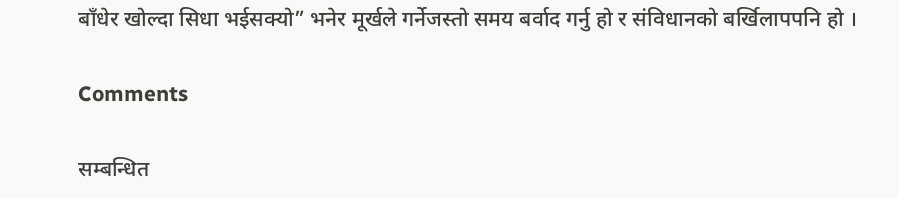बाँधेर खोल्दा सिधा भईसक्यो” भनेर मूर्खले गर्नेजस्तो समय बर्वाद गर्नु हो र संविधानको बर्खिलापपनि हो ।

Comments

सम्बन्धित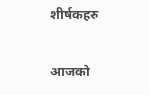शीर्षकहरु

आजको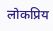लोकप्रिय